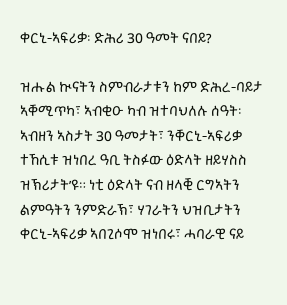ቀርኒ-ኣፍሪቃ፡ ድሕሪ 30 ዓመት ናበይ?

ዝሑል ኲናትን ስምብራታቱን ከም ድሕረ-ባይታ ኣቐሚጥካ፣ ኣብቂዑ ካብ ዝተባህለሉ ሰዓት፡ ኣብዘን ኣስታት 30 ዓመታት፣ ንቐርኒ-ኣፍሪቃ ተኸሲቱ ዝነበረ ዓቢ ትስፉው ዕድላት ዘይሃስስ ዝኽሪታት’ዩ። ነቲ ዕድላት ናብ ዘላቒ ርግኣትን ልምዓትን ንምድራኽ፣ ሃገራትን ህዝቢታትን ቀርኒ-ኣፍሪቃ ኣበጊሶሞ ዝነበሩ፣ ሓባራዊ ናይ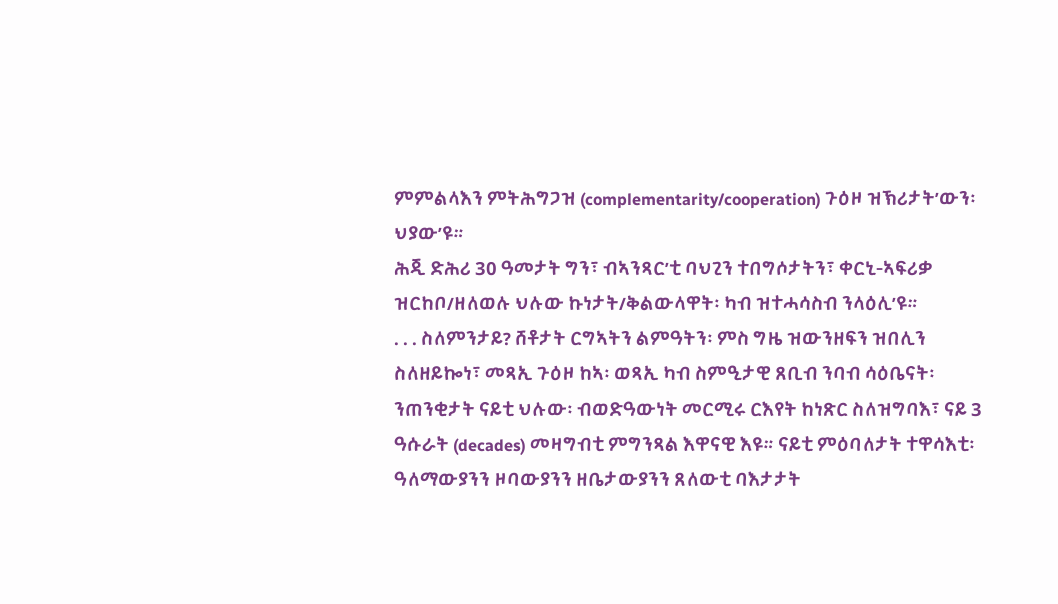ምምልላእን ምትሕግጋዝ (complementarity/cooperation) ጉዕዞ ዝኽሪታት’ውን፡ ህያው’ዩ።
ሕጂ ድሕሪ 30 ዓመታት ግን፣ ብኣንጻር’ቲ ባህጊን ተበግሶታትን፣ ቀርኒ-ኣፍሪቃ ዝርከቦ/ዘለወሉ ህሉው ኩነታት/ቅልውላዋት፡ ካብ ዝተሓሳስብ ንላዕሊ’ዩ።
. . . ስለምንታይ? ሸቶታት ርግኣትን ልምዓትን፡ ምስ ግዜ ዝውንዘፍን ዝበሊን ስለዘይኰነ፣ መጻኢ ጉዕዞ ከኣ፡ ወጻኢ ካብ ስምዒታዊ ጸቢብ ንባብ ሳዕቤናት፡ ንጠንቂታት ናይቲ ህሉው፡ ብወድዓውነት መርሚሩ ርእየት ከነጽር ስለዝግባእ፣ ናይ 3 ዓሱራት (decades) መዛግብቲ ምግንጻል እዋናዊ እዩ። ናይቲ ምዕባለታት ተዋሳእቲ፡
ዓለማውያንን ዞባውያንን ዘቤታውያንን ጸለውቲ ባእታታት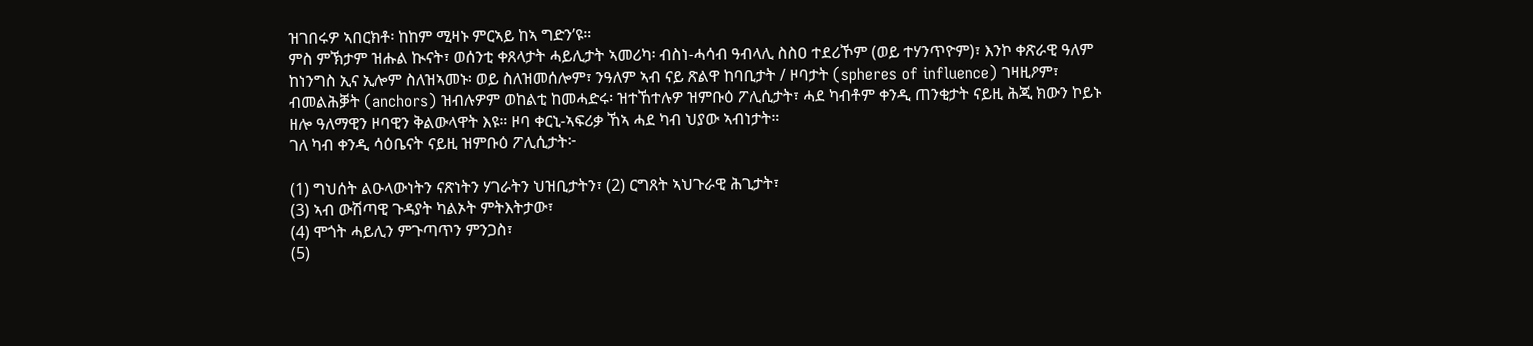ዝገበሩዎ ኣበርክቶ፡ ከከም ሚዛኑ ምርኣይ ከኣ ግድን’ዩ።
ምስ ምኽታም ዝሑል ኲናት፣ ወሰንቲ ቀጸላታት ሓይሊታት ኣመሪካ፡ ብስነ-ሓሳብ ዓብላሊ ስስዐ ተደሪኾም (ወይ ተሃንጥዮም)፣ እንኮ ቀጽራዊ ዓለም ከነንግስ ኢና ኢሎም ስለዝኣመኑ፡ ወይ ስለዝመሰሎም፣ ንዓለም ኣብ ናይ ጽልዋ ከባቢታት / ዞባታት (spheres of influence) ገዛዚዖም፣ ብመልሕቓት (anchors) ዝብሉዎም ወከልቲ ከመሓድሩ፡ ዝተኸተሉዎ ዝምቡዕ ፖሊሲታት፣ ሓደ ካብቶም ቀንዲ ጠንቂታት ናይዚ ሕጂ ክውን ኮይኑ ዘሎ ዓለማዊን ዞባዊን ቅልውላዋት እዩ። ዞባ ቀርኒ-ኣፍሪቃ ኸኣ ሓደ ካብ ህያው ኣብነታት።
ገለ ካብ ቀንዲ ሳዕቤናት ናይዚ ዝምቡዕ ፖሊሲታት፦

(1) ግህሰት ልዑላውነትን ናጽነትን ሃገራትን ህዝቢታትን፣ (2) ርግጸት ኣህጉራዊ ሕጊታት፣
(3) ኣብ ውሽጣዊ ጉዳያት ካልኦት ምትእትታው፣
(4) ሞጎት ሓይሊን ምጉጣጥን ምንጋስ፣
(5)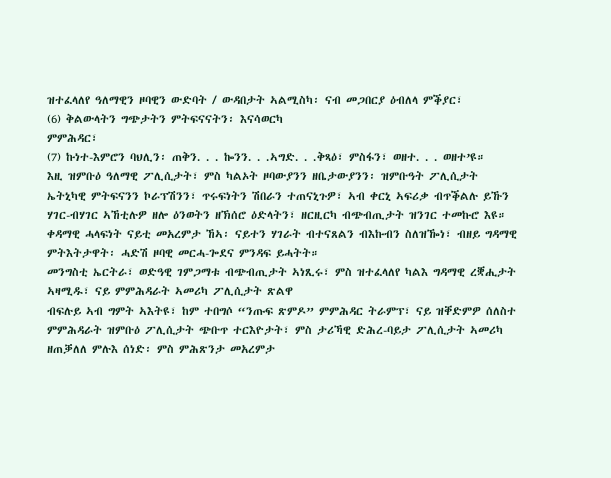ዝተፈላለየ ዓለማዊን ዞባዊን ውድባት / ውዳበታት ኣልሚስካ፡ ናብ መጋበርያ ዕብለላ ምቕያር፣
(6) ቅልውላትን ግጭታትን ምትፍናናትን፡ እናሳወርካ
ምምሕዳር፣
(7) ኩነተ-እምሮን ባህሊን፡ ጠቅን. . . ኰንን. . .ኣግድ. . .ቅጻዕ፣ ምስፋን፣ ወዘተ. . . ወዘተ’ዩ።
እዚ ዝምቡዕ ዓለማዊ ፖሊሲታት፣ ምስ ካልኦት ዞባውያንን ዘቤታውያንን፡ ዝምቡዓት ፖሊሲታት ኤትኒካዊ ምትፍናንን ኮራፕሽንን፣ ጥሩፍነትን ሽበራን ተጠናኒጉዎ፣ ኣብ ቀርኒ ኣፍሪቃ ብጥቕልሉ ይኹን ሃገር-ብሃገር ኣኸቲሉዎ ዘሎ ዕንወትን ዘኽሰሮ ዕድላትን፣ ዘርዚርካ ብጭብጢታት ዝንገር ተመኩሮ እዩ።
ቀዳማዊ ሓላፍነት ናይቲ መአረምታ ኸኣ፡ ናይተን ሃገራት ብተናጸልን ብእኩብን ስለዝዀነ፣ ብዘይ ግዳማዊ ምትእትታዋት፡ ሓድሽ ዞባዊ መርሓ-ጐደና ምንዳፍ ይሓትት።
መንግስቲ ኤርትራ፣ ወድዓዊ ገምጋማቱ ብጭብጢታት ኣነጺሩ፣ ምስ ዝተፈላለየ ካልእ ግዳማዊ ረቛሒታት ኣዛሚዱ፣ ናይ ምምሕዳራት ኣመሪካ ፖሊሲታት ጽልዋ
ብፍሉይ ኣብ ግምት ኣእትዩ፣ ከም ተበግሶ “ንጡፍ ጽምዶ” ምምሕዳር ትራምፕ፣ ናይ ዝቐድምዎ ሰለስተ ምምሕዳራት ዝምቡዕ ፖሊሲታት ጭቡጥ ተርእዮታት፣ ምስ ታሪኻዊ ድሕረ-ባይታ ፖሊሲታት ኣመሪካ ዘጠቓለለ ምሉእ ሰነድ፡ ምስ ምሕጽንታ መአረምታ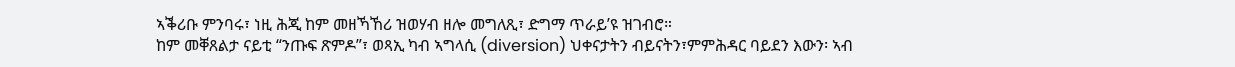ኣቕሪቡ ምንባሩ፣ ነዚ ሕጂ ከም መዘኻኸሪ ዝወሃብ ዘሎ መግለጺ፣ ድግማ ጥራይ’ዩ ዝገብሮ።
ከም መቐጸልታ ናይቲ “ንጡፍ ጽምዶ”፣ ወጻኢ ካብ ኣግላሲ (diversion) ህቀናታትን ብይናትን፣ምምሕዳር ባይደን እውን፡ ኣብ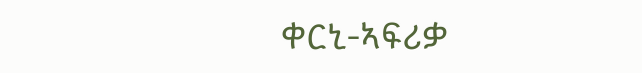ቀርኒ-ኣፍሪቃ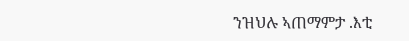ንዝህሉ ኣጠማምታ .እቲ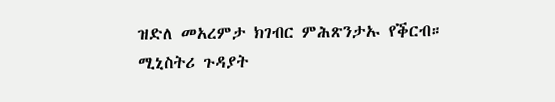ዝድለ መአረምታ ክገብር ምሕጽንታኡ የቕርብ።
ሚኒስትሪ ጉዳያት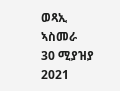ወጻኢ
ኣስመራ
30 ሚያዝያ 2021